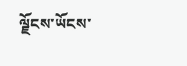ལྗོངས་ཡོངས་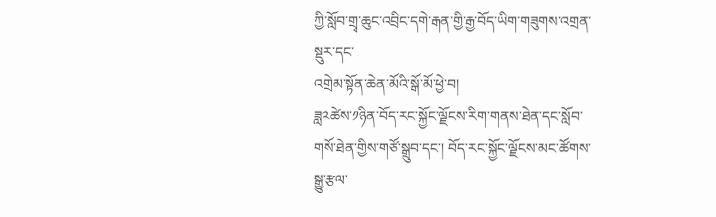ཀྱི་སློབ་གྲྭ་ཆུང་འབྲིང་དགེ་རྒན་གྱི་རྒྱ་བོད་ཡིག་གཟུགས་འགྲན་སྡུར་དང་
འགྲེམ་སྟོན་ཆེན་མོའི་སྒོ་མོ་ཕྱེ་བ།
ཟླ༢ཚེས་༡ཉིན་བོད་རང་སྐྱོང་ལྗོངས་རིག་གནས་ཐེན་དང་སློབ་གསོ་ཐེན་གྱིས་གཙོ་སྒྲུབ་དང་། བོད་རང་སྐྱོང་ལྗོངས་མང་ཚོགས་སྒྱུ་རྩལ་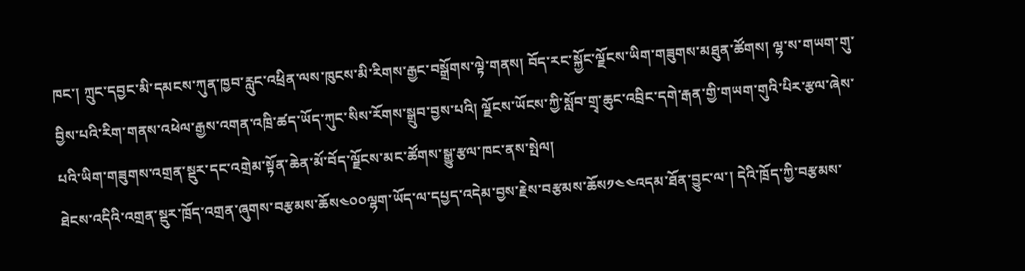ཁང་། ཀྲུང་དབྱང་མི་དམངས་ཀུན་ཁྱབ་རླུང་འཕྲིན་ལས་ཁུངས་མི་རིགས་རྒྱང་བསྒྲོགས་ལྟེ་གནས། བོད་རང་སྐྱོང་ལྗོངས་ཡིག་གཟུགས་མཐུན་ཚོགས། ལྷ་ས་གཡག་གུ་བྱིས་པའི་རིག་གནས་འཕེལ་རྒྱས་འགན་འཁྲི་ཚད་ཡོད་ཀུང་སིས་རོགས་སྒྲུབ་བྱས་པའི། ལྗོངས་ཡོངས་ཀྱི་སློབ་གྲྭ་ཆུང་འབྲིང་དགེ་རྒན་གྱི་གཡག་གུའི་པིར་རྩལ་ཞེས་པའི་ཡིག་གཟུགས་འགྲན་སྡུར་དང་འགྲེམ་སྟོན་ཆེན་མོ་བོད་ལྗོངས་མང་ཚོགས་སྒྱུ་རྩལ་ཁང་ནས་སྤེལ།
ཐེངས་འདིའི་འགྲན་སྡུར་ཁྲོད་འགྲན་ཞུགས་བརྩམས་ཆོས༤༠༠ལྷག་ཡོད་ལ་དཔྱད་འདེམ་བྱས་རྗེས་བརྩམས་ཆོས༡༤༤འདམ་ཐོན་བྱུང་ལ་། དེའི་ཁྲོད་ཀྱི་བརྩམས་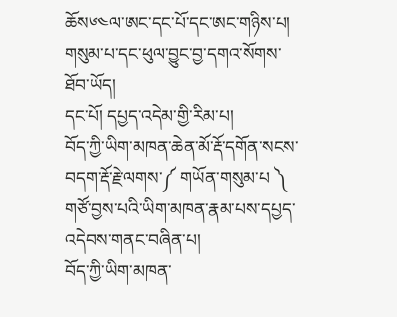ཆོས༦༤ལ་ཨང་དང་པོ་དང་ཨང་གཉིས་པ། གསུམ་པ་དང་ཕུལ་བྱུང་བྱ་དགའ་སོགས་ཐོབ་ཡོད།
དང་པོ། དཔྱད་འདེམ་གྱི་རིམ་པ།
བོད་ཀྱི་ཡིག་མཁན་ཆེན་མོ་རྡོ་དགོན་སངས་བདག་རྡོ་རྗེ་ལགས་༼ གཡོན་གསུམ་པ ༽ གཙོ་བྱས་པའི་ཡིག་མཁན་རྣམ་པས་དཔྱད་འདེབས་གནང་བཞིན་པ།
བོད་ཀྱི་ཡིག་མཁན་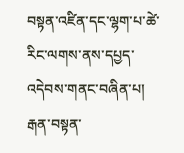བསྟན་འཛིན་དང་ལྷག་པ་ཚེ་རིང་ལགས་ནས་དཔྱད་འདེབས་གནང་བཞིན་པ།
རྒན་བསྟན་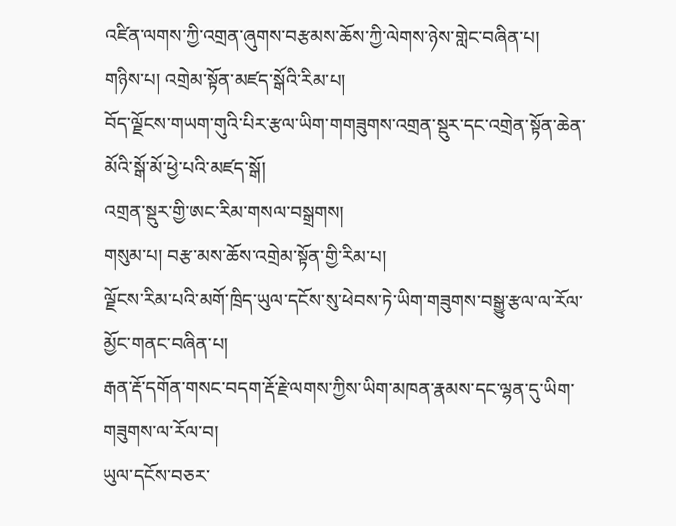འཛིན་ལགས་ཀྱི་འགྲན་ཞུགས་བརྩམས་ཆོས་ཀྱི་ལེགས་ཉེས་གླེང་བཞིན་པ།
གཉིས་པ། འགྲེམ་སྟོན་མཛད་སྒོའི་རིམ་པ།
བོད་ལྗོངས་གཡག་གུའི་པིར་རྩལ་ཡིག་གགཟུགས་འགྲན་སྡུར་དང་འགྲེན་སྟོན་ཆེན་མོའི་སྒོ་མོ་ཕྱེ་པའི་མཛད་སྒོ།
འགྲན་སྡུར་གྱི་ཨང་རིམ་གསལ་བསྒྲགས།
གསུམ་པ། བརྩ་མས་ཆོས་འགྲེམ་སྟོན་གྱི་རིམ་པ།
ལྗོངས་རིམ་པའི་མགོ་ཁྲིད་ཡུལ་དངོས་སུ་ཕེབས་ཏེ་ཡིག་གཟུགས་བསྒྱུ་རྩལ་ལ་རོལ་མྱོང་གནང་བཞིན་པ།
རྒན་རྡོ་དགོན་གསང་བདག་རྡོ་རྗེ་ལགས་ཀྱིས་ཡིག་མཁན་རྣམས་དང་ལྷན་དུ་ཡིག་གཟུགས་ལ་རོལ་བ།
ཡུལ་དངོས་བཅར་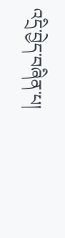འདྲི་བྱེད་བཞིན་པ།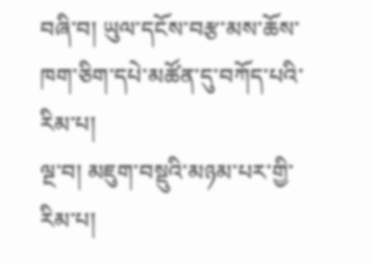བཞི་བ། ཡུལ་དངོས་བརྩ་མས་ཆོས་ཁག་ཅིག་དཔེ་མཚོན་དུ་བཀོད་པའི་རིམ་པ།
ལྔ་བ། མཇུག་བསྡུའི་མཉམ་པར་གྱི་རིམ་པ།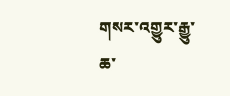གསར་འགྱུར་རྒྱུ་ཆ་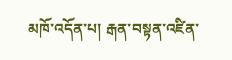མཁོ་འདོན་པ། རྒན་བསྟན་འཛིན་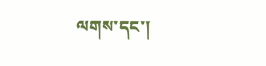ལགས་དང་།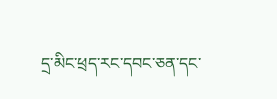དྲ་མིང་ཕྲད་རང་དབང་ཅན་དང་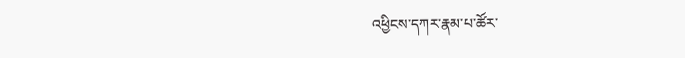འཕྱིངས་དཀར་རྣམ་པ་ཚོར་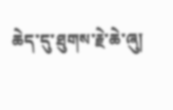ཆེད་དུ་ཐུགས་རྗེ་ཆེ་ཞུ།